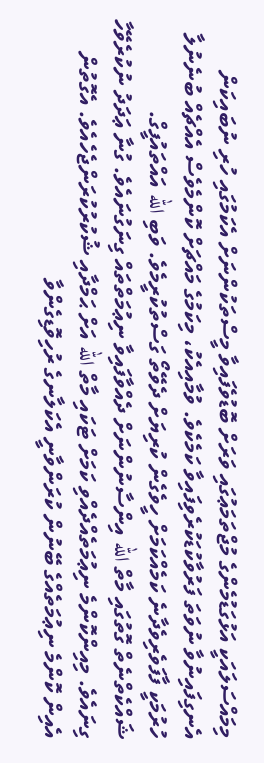މިމައްސަލައަކީ އަޅުގަޑުމެންގެ މުޖްތަމަޢުގައި ވަރަށް ބޮޑުވެފައިވާ މީސްތަކުންނަށް އެކަމުގައި ހުރި ނުބައިކަން އެނގިފައިނުވާ ނުވަތަ ފަރުވާކުޑަކުރެވިފައިވާ ކަމެކެވެ. ވުމާއިއެކު، މިކަމުގެ މައްޗަށް ކޮންމެވެސް އެއްޗެއް ބުނެނުލާ ހުރުމަކީ ފާފަވެރިވެދާނެ ކަމެއްކަމަށް ހީވެގެން ކުރިޔަށް ދެވޭތޯ ގަސްތުކުރީމެވެ. ވަބި الله އައްތައުފީގް.
ޝައްކެތްނެތް ގޮތުގައި މާތް الله އިންސާނުންނަށް ދެއްވާފައިވާ ނިޢުމަތްތައް ގިނަގުނައެވެ. ގުނާ ޢަދަދު ނުކުރެވޭހާ ގިނައެވެ. މިއިންކޮންމެ ނިޢުމަތެއްދެއްވި ކަމަށް ޓަކައި މާތް الله އަށް ޙަމްދާއި ޝުކުރުކުރަންޖެހެއެވެ. އެގޮތުން އެއިން ކޮންމެ ނިޢުމަތެއްގެ ބޭނުން ކުރަންވާނީ އެކަލާނގެ ރުހިވޮޑިގެންވާ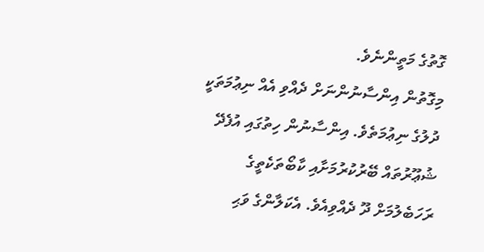ގޮތުގެ މަތީންނެވެ.
މިގޮތުން އިންސާނުންނަށް ދެއްވި އެއް ނިޢުމަތަކީ ދުލުގެ ނިޢުމަތެވެ. އިންސާނުން ހިތުގައި އުފެދޭ ޝުޢޫރުތައް ބޭރުކުރުމަށާއި ކާބޯތަކެތީގެ ރަހަބެލުމަށް ދޫ ދެއްވިއެވެ. އެކަލާންގެ ވަޙި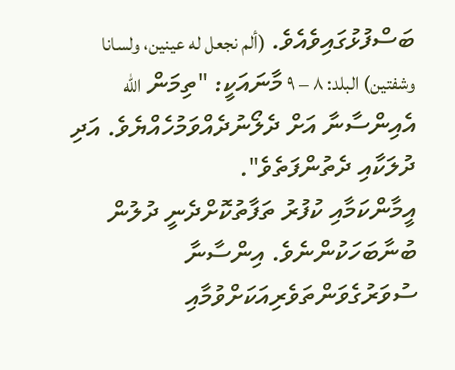ބަސްފުޅުގައިވެއެވެ. (ألم نجعل له عينين، ولسانا وشفتين) البلد: ٨ – ٩ މާނައަކީ: "ތިމަން الله އެއިންސާނާ އަށް ދެލޯނުދެއްވަމުހެއްޔެވެ. އަދި ދުލަކާއި ދެތުންފަތެވެ".
އީމާންކަމާއި ކުފުރު ތަފާތުކޮށްދެނީ ދުލުން ބުނާބަހަކުންނެވެ. އިންސާނާ ސުވަރުގެވަންތަވެރިއަކަށްވުމާއި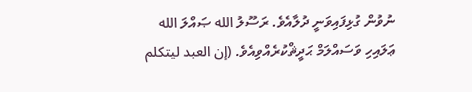ނުވުން ގުޅިފައިވަނީ ދުލާއެވެ. ރަސޫލު الله ޞައްލަ الله ޢަލައިހި ވަސައްލަމް ޙަދީޘްކުރެއްވިއެވެ. (إن العبد ليتكلم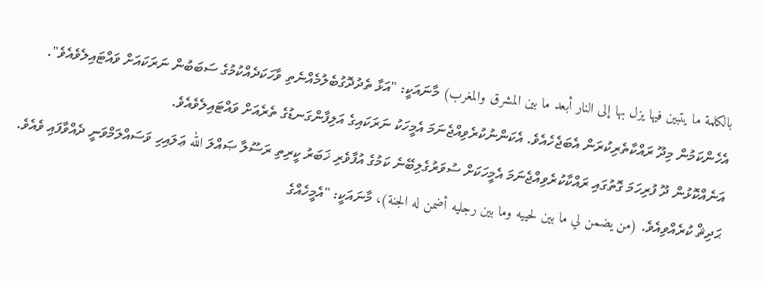بالكلمة ما يتبين فيها يزل بها إلى النار أبعد ما بين المشرق والمغرب) މާނައަކީ: "އަޅާ ތެދުދޮގުބެލުމެއްނެތި ވާހަކަދެއްކުމުގެ ސަބަބުން ނަރަކައަށް ވައްޓައިލެވެއެވެ". އެހެންކަމުން މިދޫ ރައްކާތެރިކުރަން އެބަޖެހެއެވެ. އެކަންނުކުރެވިއްޖެނަމަ އެމީހަކު ނަރަކައިގެ އަލިފާންގަނޑުގެ ތެރެއަށް ވައްޓައިލެވެއެވެ.
އަނެއްކޮޅުން ދޫ ފުރިހަމަ ގޮތުގައި ރައްކާކުރެވިއްޖެނަމަ އެމީހަކަށް ސުވަރުގެލިބޭނެ ކަމުގެ އުފާވެރި ޚަބަރު ކީރިތި ރަސޫލާ ޞައްލަ الله ޢަލައިހި ވަސައްލަމްވަނީ ދެއްވާފައި ވެއެވެ. ޙަދިޘް ކުރެއްވިއެވެ. (من يضمن لي ما بين لحييه وما بين رجليه أضمن له الجنة)، މާނައަކީ: "އެމީހެއްގެ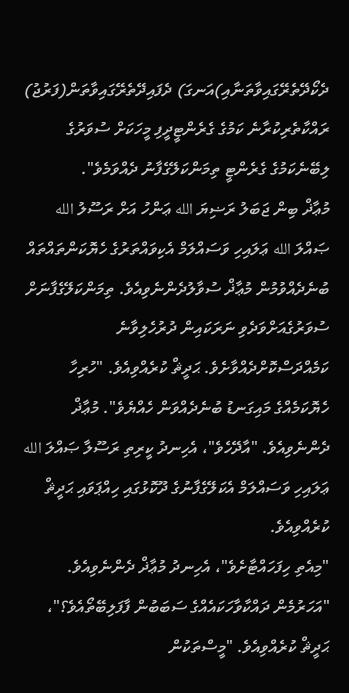ދެކޯދޭތެރޭގައިވާތަނާއި)އަނގަ) ދެފައިދޭތެރޭގައިވާތަން(ފަރުޖު) ރައްކާތެރިކުރާނެ ކަމުގެ ގެރެންޓީދީފި މީހަކަށް ސުވަރުގެ ލިބޭނެކަމުގެ ގެރެންޓީ ތިމަންކަލޭގެފާނު ދެއްވަމެވެ".
މުޢާޛް ބިން ޖަބަލު ރަޟިޔަ الله ޢަންހު އަށް ރަސޫލު الله ޞައްލަ الله ޢަލައިހި ވަސައްލަމް އެކިވައްތަރުގެ ހެޔޮކަންތައްތައް ބުނެދެއްވުމުން މުޢާޛް ސުވާލުދެންނެވިއެވެ. ތިމަންކަލޭގެފާނަށް ސުވަރުގެއަށްވަދެވި ނަރަކައިން ދުރުހެލިވާނެ ކަމެއްދަސްކޮށްދެއްވާށެވެ. ޙަދީޘް ކުރެއްވިއެވެ. "ހުރިހާ ހެޔޮކަމެއްގެ މައިގަނޑު ބުނެދެއްވަން ހެއްޔެވެ". މުޢާޛް ދެންނެވިއެވެ. "އާދޭހެވެ"، އެހިނދު ކީރިތި ރަސޫލާ ޞައްލަ الله ޢަލައިހި ވަސައްލަމް އެކަލޭގެފާނުގެ ދޫކޮޅުގައި ހިއްޕަވައި ޙަދީޘް ކުރެއްވިއެވެ.
"މިއެތި ހިފަހައްޓާށެވެ"، އެހިނދު މުޢާޛް ދެންނެވިއެވެ. "އަހަރުމެން ދައްކާވާހަކައެއްގެ ސަބަބުން ފާފަލިބޭތޯއެވެ؟"، ޙަދީޘް ކުރެއްވިއެވެ. "މީސްތަކުން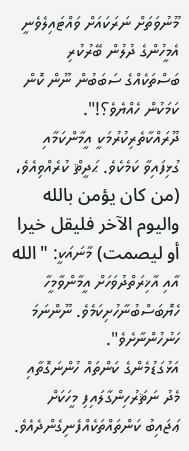މޫނުވަތަށް ނަރަކައަށް ވައްޓައިލެވެނީ އެމީހުންގެ ދުލުން ބޭރުކުރި ބަސްތަކެއްގެ ސަބަބުން ނޫން ކޮން ކަމަކުން ހެއްޔެވެ؟!".
ދޫރައްކާތެރިކުރުމަކީ އީމާންކަމާއި ގުޅިފައިވާ ކަމެކެވެ. ޙަދީޘް ކުރެއްވިއެވެ، (من كان يؤمن بالله واليوم الآخر فليقل خيرا أو ليصمت) މާނައަކީ: "الله އާއި އާޚިރަތްދުވަހަށް އީމާންވާމީހާ ހެޔޮބަސްބުނާހުށިކަމެވެ. ނޫންނަމަ ހަނުހުންނާށެވެ".
އަޅުގަޑުމެންގެ ކަންތައް ހުންނަގޮތާއި މެދު ނަޘަރުހިންގާލައިފި މީހަކަށް ޢަޖައިބު ކަންތައްތަކެއްފެނިގެންދެއެވެ.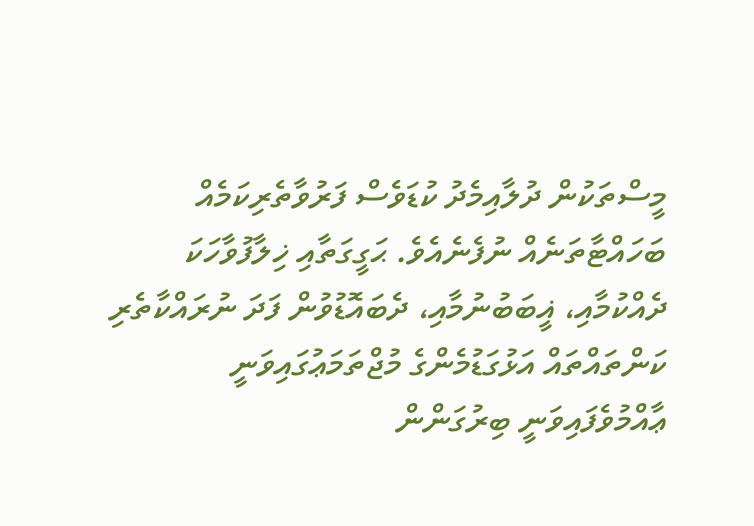މީސްތަކުން ދުލާއިމެދު ކުޑަވެސް ފަރުވާތެރިކަމެއް ބަހައްޓާތަނެއް ނުފެނެއެވެ. ޙަގީގަތާއި ޚިލާފުވާހަކަ ދެއްކުމާއި، ޣީބަބުނުމާއި، ދެބައޮޑުވުން ފަދަ ނުރައްކާތެރި ކަންތައްތައް އަޅުގަޑުމެންގެ މުޖްތަމަޢުގައިވަނީ ޢާއްމުވެފައިވަނީ ބިރުގަންން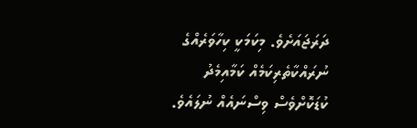ދަރަޖައަށެވެ. މިކަމަކީ ކިހާވަރެއްގެ ނުރައްކާތެރިކަމެއް ކަމާއިމެދު ކުޑަކޮށްވެސް ވިސްނައެއް ނުލައެވެ.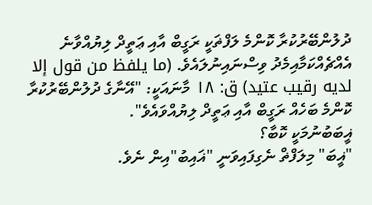ދުލުންބޭރުކުރާ ކޮންމެ ލަފްޡަކީ ރަގީބް އާއި ޢަތީދް ލިޔުއްވާނެ އެއްޗެއްކަމާއިމެދު ވިސްނައިނުލައެވެ. (ما يلفظ من قول إلا لديه رقيب عتيد) ق: ١٨ މާނައަކީ: "އޭނާގެ ދުލުންބޭރުކުރާ ކޮންމެ ބަހެއް ރަގީބް އާއި ޢަތީދް ލިޔުއްވައެވެ".
ޣީބަބުނުމަކީ ކޮބާ؟
"ޣީބަ" މިލަފްޡް ނެގިފައިވަނީ "ޣައިބު"އިން ނެވެ.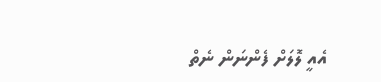އެއީ ލޮލަށް ފެންނަން ނެތް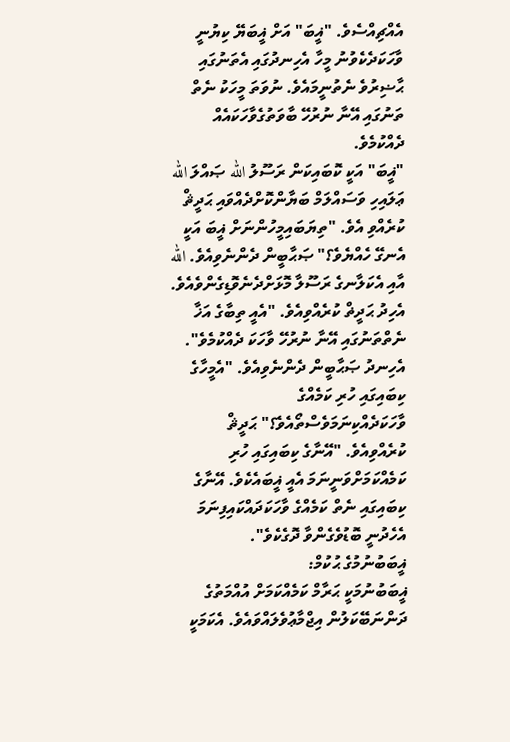އެއްޗިއްސެވެ. "ޣީބަ" އަށް ޣީބަޔޭ ކިޔުނީ ވާހަކަދެކެވުނު މީހާ އެހިނދުގައި އެތަނުގައި ޙާޟިރުވެ ނެތުނީމައެވެ. ނުވަތަ މީހަކު ނެތް ތަނުގައި އޭނާ ނުރުހޭ ބާވަތުގެވާހަކައެއް ދެއްކުމެވެ.
"ޣީބަ" އަކީ ކޮބައިކަން ރަސޫލު الله ޞައްލަ الله ޢަލައިހި ވަސައްލަމް ބަޔާންކޮށްދެއްވައި ޙަދީޘް ކުރެއްވި އެވެ. "ތިޔަބައިމީހުންނަށް ޣީބަ އަކީ އެނގޭ ހެއްޔެވެ؟" ޞަޙާބީން ދެންނެވިއެވެ. الله އާއި އެކަލާނގެ ރަސޫލާ މޮޅަށްދެނެވޮޑިގެންވެއެވެ. އެހިދު ޙަދީޡް ކުރެއްވިއެވެ. "އެއީ ތިބާގެ އަޚާ ނެތްތަނުގައި އޭނާ ނުރުހޭ ވާހަކަ ދެއްކުމެވެ". އެހިނދު ޞަޙާބީން ދެންނެވިއެވެ. "އެމީހާގެ ކިބައިގައި ހުރި ކަމެއްގެ ވާހަކަދެއްކިނަމަވެސްތޯއެވެ؟" ޙަދީޘް ކުރެއްވިއެވެ. "އޭނާގެ ކިބައިގައި ހުރި ކަމެއްކަމަށްވަނީނަމަ އެއީ ޣީބައެކެވެ. އޭނާގެ ކިބައިގައި ނެތް ކަމެއްގެ ވާހަކަދައްކައިފިނަމަ އެހެދުނީ ބޮޑުވެގެންވާ ދޮގެކެވެ".
ޣީބަބުނުމުގެ ޙުކުމް:
ޣީބަބުނުމަކީ ޙަރާމް ކަމެއްކަމަށް އުއްމަތުގެ ދަންނަބޭކަލުން އިޖްމާޢުވެލައްވައެވެ. އެކަމަކީ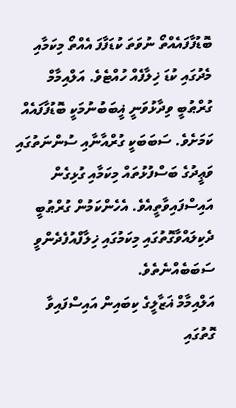ބޮޑުފާފައެއްތޯ ނުވަތަ ކުޑަފާފަ އެއްތޯ މިކަމާއި މެދުގައި ކުޑަ ޚިލާފެއް ހުއްޓެވެ. އަލްއިމާމް ގުރްޠުބީ ވިދާޅުވަނީ ޣީބަބުނުމަކީ ބޮޑުފާފައެއް ކަމަށެވެ. ސަބަބަކީ ގުރްއާނާއި ސުންނަތުގައި ވަޢީދުގެ ބަސްފުޅުތައް މިކަމާއި ގުޅިގެން އައިސްފައިވާތީއެވެ. އެހެންކަމުން ގުރްޠުބީ ދެކިލައްވާގޮތުގައި މިކަމުގައި ޚިލާފްއުފެދެންވީ ސަބަބެއްނެތެވެ.
އަލްއިމާމް ޣަޒާލީގެ ކިބައިން އައިސްފައިވާ ގޮތުގައި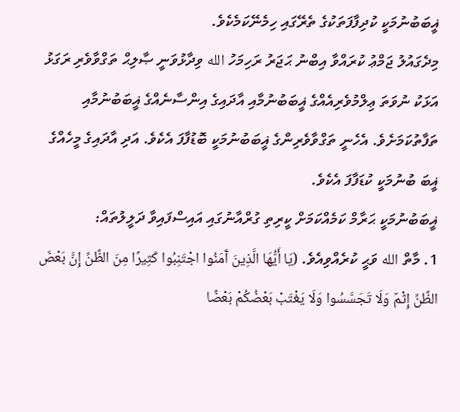ޣީބަބުނުމަކީ ކުދިފާފަތަކުގެ ތެރޭގައި ހިމެނޭކަމެކެވެ.
މިދެގައުލު ޖަމްޢު ކުރައްވާ އިބްނު ޙަޖަރު ރަހިމަހު الله ވިދާޅުވަނީ ޞާލިޙް ތަގްވާވެރި ރަގަޅު އަޅަކު ނުވަތަ ޢިލްމުވެރިއެއްގެ ޣީބަބުނުމާއި އާދައިގެ އިންސާނެއްގެ ޣީބަބުނުމާއި ތަފާތުކަމަށެވެ. އެހެނީ ތަގްވާވެރިންގެ ޣީބަބުނުމަކީ ބޮޑުފާފަ އެކެވެ. އަދި އާދައިގެ މީހެއްގެ ޣީބަ ބުނުމަކީ ކުޑަފާފަ އެކެވެ.
ޣީބަބުނުމަކީ ޙަރާމް ކަމެއްކަމަށް ކީރިތި ގުރްއާނުގައި އައިސްފައިވާ ދަލީލުތައް:
1. މާތް الله ވަޙީ ކުރެއްވިއެވެ. (يَا أَيُّهَا الَّذِينَ آَمَنُوا اجْتَنِبُوا كَثِيرًا مِنَ الظَّنِّ إِنَّ بَعْضَ الظَّنِّ إِثْمٌ وَلَا تَجَسَّسُوا وَلَا يَغْتَبْ بَعْضُكُمْ بَعْضًا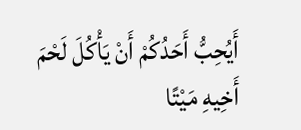أَيُحِبُّ أَحَدُكُمْ أَنْ يَأْكُلَ لَحْمَ أَخِيهِ مَيْتًا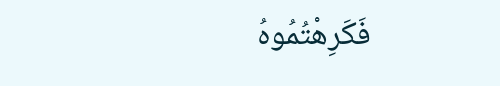فَكَرِهْتُمُوهُ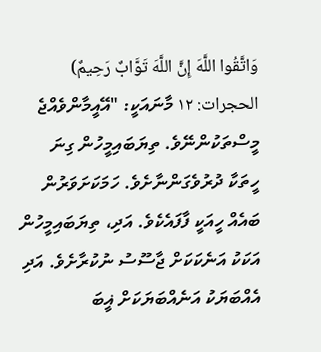وَاتَّقُوا اللَّهَ إِنَّ اللَّهَ تَوَّابٌ رَحِيمٌ) الحجرات: ١٢ މާނައަކީ: "އޭއީމާންވެއްޖެ މީސްތަކުންނޭވެ. ތިޔަބައިމީހުން ގިނަ ހީތަކާ ދުރުވެގަންނާށެވެ. ހަމަކަށަވަރުން ބައެއް ހީއަކީ ފާފައެކެވެ. އަދި، ތިޔަބައިމީހުން އަކަކު އަނެކަކަށް ޖާސޫސު ނުކުރާށެވެ. އަދި އެއްބަޔަކު އަނެއްބަޔަކަށް ޣީބަ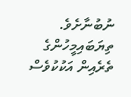ނުބުނާށެވެ. ތިޔަބައިމީހުންގެ ތެރެއިން އަކުކުވެސް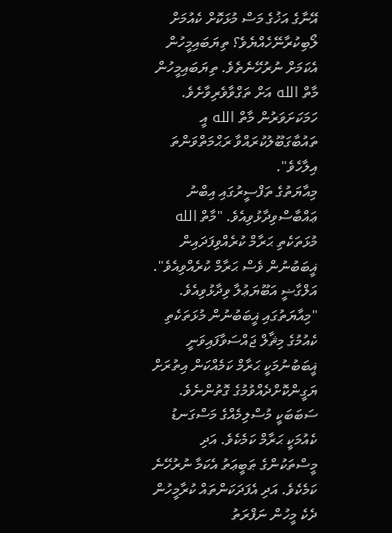އޭނާގެ އަޚުގެ މަސް މުޅަކޮށް ކެއުމަށް ލޯބިކުރާނޭހެއްޔެވެ؟ ތިޔަބައިމީހުން އެކަމަށް ނުރުހޭނެތެވެ. ތިޔަބައިމީހުން މާތް الله އަށް ތަގްވާވެރިވާށެވެ. ހަމަކަށަވަރުން މާތް الله އީ ތައުބާގަބޫލުކުރައްވާ ރަޙްމަތްވަންތަ އިލާހެވެ".
މިއާޔަތުގެ ތަފްސީރުގައި އިބްނު ޢައްބާސްވިދާޅުވިއެވެ. "މާތް الله މުޅަތަކެތި ޙަރާމް ކުރެއްވިފަދައިން ޣީބަބުނުން ވެސް ޙަރާމް ކުރެއްވިއެވެ".
އަލްގާޟީ އަބޫޔަޢުލާ ވިދާޅުވިއެވެ. "މިއާޔަތުގައި ޣީބަބުނުން މުޅަތަކެތި ކެއުމުގެ މިޘާލް ޖައްސަވާފައިވަނީ ޣީބަބުނުމަކީ ޙަރާމް ކަމެއްކަން އިތުރަށް ޔަގީންކޮށްދެއްވުމުގެ ގޮތުންނެވެ. ސަބަބަކީ މުސްލިމެއްގެ މަސްގަނޑު ކެއުމަކީ ޙަރާމް ކަމެކެވެ. އަދި މީސްތަކުންގެ ޠަބީޢަތު އެކަމާ ނުރުހޭނެ ކަމެކެވެ. އަދި އެފަދަކަންތައް ކުރާމީހުން ދެކެ މީހުން ނަފްރަތު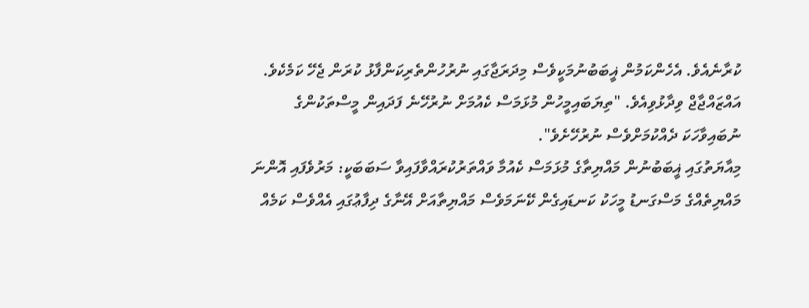ކުރާނެއެވެ. އެހެންކަމުން ޣީބަބުނުމަކީވެސް މިދަރަޖާގައި ނުރުހުންތެރިކަންފާޅު ކުރަން ޖެހޭ ކަމެކެވެ.
އައްޒައްޖާޖް ވިދާޅުވިއެވެ. "ތިޔަބައިމީހުން މުޅަމަސް ކެއުމަށް ނުރުހޭނެ ފަދައިން މީސްތަކުންގެ ނުބައިވާހަކަ ދެއްކުމަށްވެސް ނުރުހޭށެވެ".
މިއާޔަތުގައި ޣީބަބުނުން މައްޔިތާގެ މުޅަމަސް ކެއުމާ ވައްތަރުކުރައްވާފައިވާ ސަބަބަކީ: މަރުވެފައި އޮންނަ މައްޔިތެއްގެ މަސްގަނޑު މީހަކު ކަނޑައިގެން ކޭނަމަވެސް މައްޔިތާއަށް އޭނާގެ ދިފާޢުގައި އެއްވެސް ކަމެއް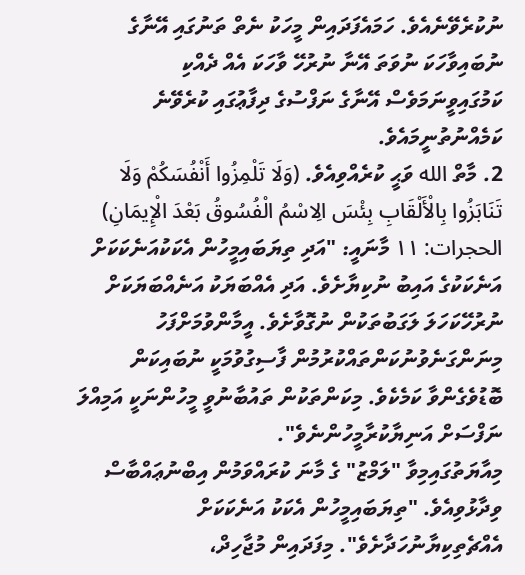ނުކުރެވޭނެއެވެ. ހަމައެފަދައިން މީހަކު ނެތް ތަނުގައި އޭނާގެ ނުބައިވާހަކަ ނުވަތަ އޭނާ ނުރުހޭ ވާހަކަ އެއް ދެއްކި ކަމުގައިވީނަމަވެސް އޭނާގެ ނަފްސުގެ ދިފާޢުގައި ކުރެވޭނެ ކަމެއްނުތުނީމައެވެ.
2. މާތް الله ވަޙީ ކުރެއްވިއެވެ. (وَلَا تَلْمِزُوا أَنْفُسَكُمْ وَلَا تَنَابَزُوا بِالْأَلْقَابِ بِئْسَ الِاسْمُ الْفُسُوقُ بَعْدَ الْإِيمَانِ) الحجرات: ١١ މާނައީ: "އަދި ތިޔަބައިމީހުން އެކަކުއަނެކަކަށް އަނެކަކުގެ އައިބު ނުކިޔާށެވެ. އަދި އެއްބަޔަކު އަނެއްބަޔަކަށް ނުރުހޭކަހަލަ ލަގަބުތަކުން ނުގޮވާށެވެ. އީމާންވުމަށްފަހު މިނަންގަނެވުނުކަންތައްކުރުމުން ފާސިގުވުމަކީ ނުބައިކަން ބޮޑުވެގެންވާ ކަމެކެވެ. މިކަންތަކުން ތައުބާނުވީ މީހުންނަކީ އަމިއްލަ ނަފްސަށް އަނިޔާކުރާމީހުންނެވެ".
މިއާޔަތުގައިމިވާ "ލަމްޒު" ގެ މާނަ ކުރައްވަމުން އިބްނުޢައްބާސް ވިދާޅުވިއެވެ. "ތިޔަބައިމީހުން އެކަކު އަނެކަކަށް އެއްޗެތިކިޔާނުހަދާށެވެ". މިފަދައިން މުޖާހިދް،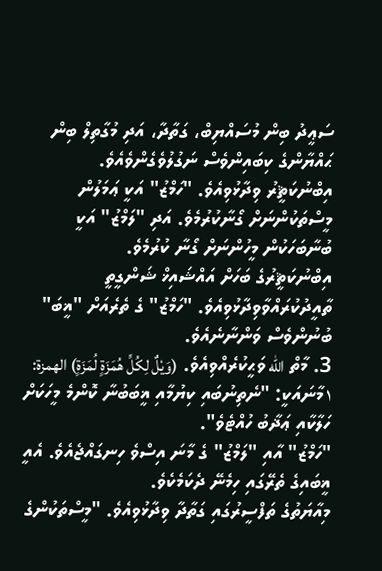ސަޢީދު ބިން މުސައްޔިބް، ގަތާދާ، އަދި މުގާތިލް ބިން ޙައްޔާންގެ ކިބައިންވެސް ނަގުލުވެގެންވެއެވެ.
އިބްނުކަޘީރު ވިދާޅުވިއެވެ. "ހަމްޒު" އަކީ ޢަމަލުން މީސްތަކުންނަށް ގޯނާކުރުމެވެ. އަދި "ލަމްޒު" އަކީ ބުނާބަހަކުން މީހުންނަށް ގޯނާ ކުރުމެވެ.
އިބްނުކަޘީރުގެ ބަހަށް އައްޝައިޚް ޝަންގީތީ ތާއީދުކުރައްވާވިދާޅުވިއެވެ. "ހަމްޒު" ގެ ތެރެއަށް "ޣީބަ" ބުނުންވެސް ވަންނާނެއެވެ.
3. މާތް الله ވަޙީކުރެއްވިއެވެ. (وَيْلٌ لِكُلِّ هُمَزَةٍ لُمَزَةٍ) الهمزة: ١ މާނައަކީ: "ނެތިނުބައި ކިޔުމާއި ޣީބަބުނާ ކޮންމެ މީހަކަށް ހަލާކާއި ޢަޛާބު ހުއްޓެވެ".
"ހަމްޒު" އާއި "ލަމްޒު" ގެ މާނަ އިސްވެ ހިނގައްޖެއެވެ. އެއީ ޣީބައިގެ ތެރޭގައި ހިމެނޭ ދެކަމެކެވެ.
މިއާޔަތުގެ ތަފްސީރުގައި ގަތާދާ ވިދާޅުވިއެވެ. "މީސްތަކުންގެ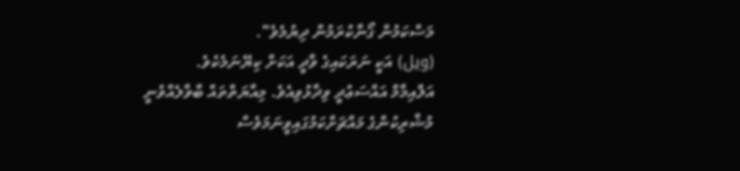މަސްކަމުން ގޯނާކުރަމުން ދިޔުމެވެ".
(ويل) އަކީ ނަރަކައިގެ ވާދީ އަކަށް ކިޔޭނަމެކެވެ.
އަލްއިމާމް އައްސަޢުދީ ވިދާޅުވިއެވެ. މިއާޔަތްތައް ބާވާލެއްވުނީ މުޝްރިކުންގެ މައްޗަށްކަމުގައިވީނަމަވެސް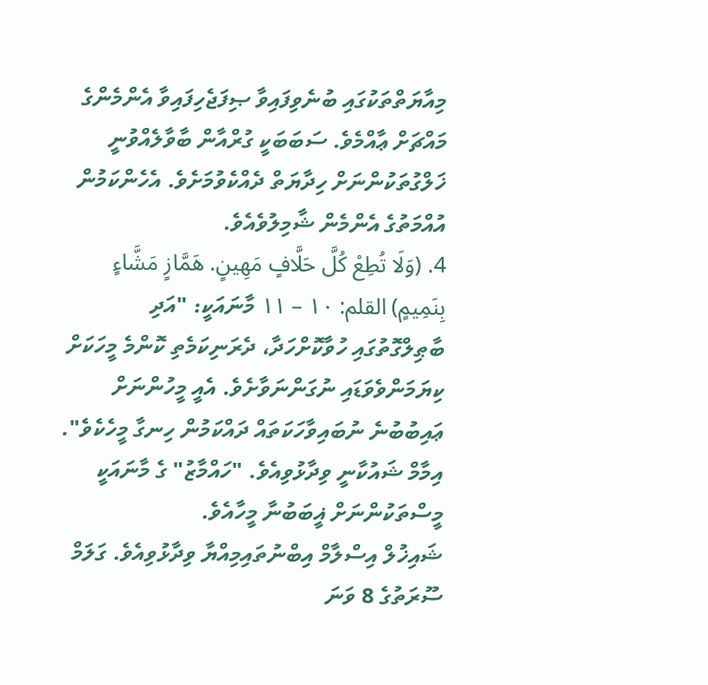މިއާޔަތްތަކުގައި ބުނެވިފައިވާ ޞިފަޖެހިފައިވާ އެންމެންގެ މައްޗަށް ޢާއްމެވެ. ސަބަބަކީ ގުރްއާން ބާވާލެއްވުނީ ޚަލްގުތަކުންނަށް ހިދާޔަތް ދެއްކެވުމަށެވެ. އެހެންކަމުން އުއްމަތުގެ އެންމެން ޝާމިލުވެއެވެ.
4. (وَلَا تُطِعْ كُلَّ حَلَّافٍ مَهِينٍ. هَمَّازٍ مَشَّاءٍ بِنَمِيمٍ) القلم: ١٠ – ١١ މާނައަކީ: "އަދި ބާޠިލްގޮތުގައި ހުވާކޮށްހަދާ، ދެރަނިކަމެތި ކޮންމެ މީހަކަށް ކިޔަމަންވެވަޑައި ނުގަންނަވާށެވެ. އެއީ މީހުންނަށް ޢައިބުބުނެ ނުބައިވާހަކަތައް ދައްކަމުން ހިނގާ މީހެކެވެ".
އިމާމް ޝައުކާނީ ވިދާޅުވިއެވެ. "ހައްމާޒު" ގެ މާނައަކީ މީސްތަކުންނަށް ޣީބަބުނާ މީހާއެވެ.
ޝައިޚުލް އިސްލާމް އިބްނުތައިމިއްޔާ ވިދާޅުވިއެވެ. ގަލަމް ސޫރަތުގެ 8 ވަނަ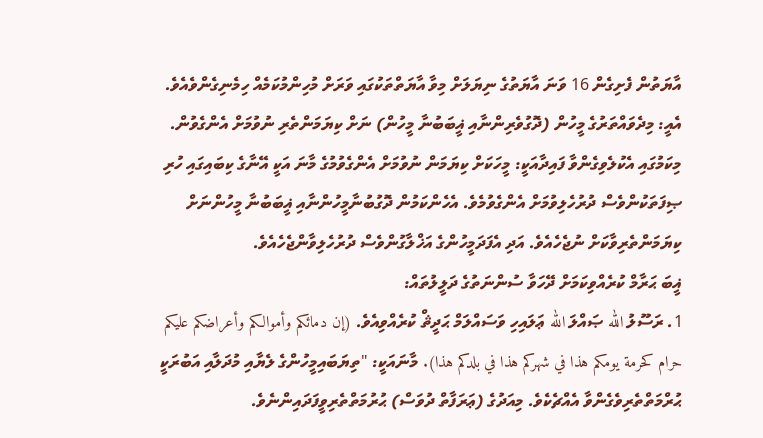އާޔަތުން ފެށިގެން 16 ވަނަ އާޔަތުގެ ނިޔަލަށް މިވާ އާޔަތްތަކުގައި ވަރަށް މުހިންމުކަމެއް ހިމެނިގެންވެއެވެ.
އެއީ: މިދެވައްތަރުގެ މީހުން (ދޮގުވެރިންނާއި ޣީބަބުނާ މީހުން) ނަށް ކިޔަމަންތެރި ނުވުމަށް އެންގެވުން. މިކަމުގައި އެކުލެވިގެންވާ ފައިދާއަކީ: މީހަކަށް ކިޔަމަން ނުވުމަށް އެންގެވުމުގެ މާނަ އަކީ އޭނާގެ ކިބައިގައި ހުރި ޞިފަތަކުންވެސް ދުރުހެލިވުމަށް އެންގެވުމެވެ. އެހެންކަމުން ދޮގުބުނާމީހުންނާއި ޣީބަބުނާ މީހުންނަށް ކިޔަމަންތެރިވާކަށް ނުޖެހެއެވެ. އަދި އެފަދަމީހުންގެ އަޚްލާގުންވެސް ދުރުހެލިވާންޖެހެއެވެ.
ޣީބަ ޙަރާމް ކުރެއްވިކަމަށް ދޭހަވާ ސުންނަތުގެ ދަލީލުތައް:
1. ރަސޫލު الله ޞައްލަ الله ޢަލައިހި ވަސައްލަމް ޙަދީޘް ކުރެއްވިއެވެ. (إن دمائكم وأموالكم وأعراضكم عليكم حرام كحرمة يومكم هذا في شهركم هذا في بلدكم هذا). މާނައަކީ: "ތިޔަބައިމީހުންގެ ލެޔާއި މުދަލާއި އަބުރަކީ ޙުރްމަތްތެރިވެގެންވާ އެއްޗެކެވެ. މިއަދުގެ (ޢަރަފާތް ދުވަސް) ޙުރުމަތްތެރިވީފަދައިންނެވެ.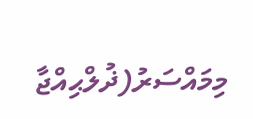މިމައްސަރު(ޛުލްޙިއްޖާ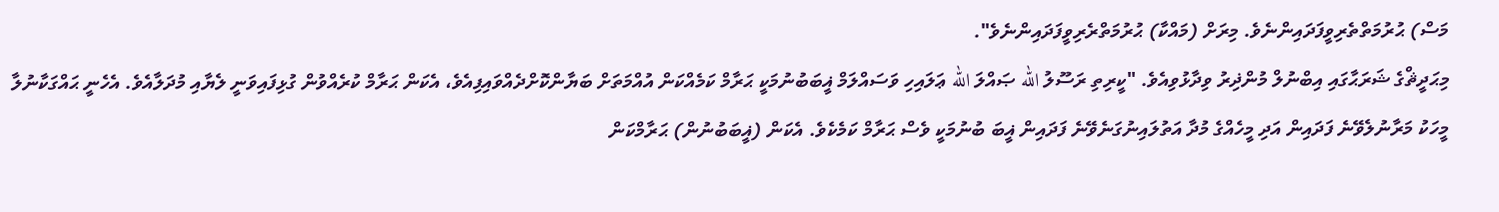މަސް) ޙުރުމަތްތެރިވީފަދައިންނެވެ. މިރަށް (މައްކާ) ޙުރުމަތްރެރިވީފަދައިންނެވެ".
މިޙަދީޘްގެ ޝަރަޙާގައި އިބްނުލް މުންޛިރު ވިދާޅުވިއެވެ. "ކީރިތި ރަސޫލު الله ޞައްލަ الله ޢަލައިހި ވަސައްލަމް ޣީބަބުނުމަކީ ޙަރާމް ކަމެއްކަން އުއްމަތަށް ބަޔާންކޮށްދެއްވައިފިއެވެ، އެކަން ޙަރާމް ކުރެއްވުން ގުޅިފައިވަނީ ލެޔާއި މުދަލާއެވެ. އެހެނީ ޙައްގަކާނުލާ މީހަކު މަރާނުލެވޭނެ ފަދައިން އަދި މީހެއްގެ މުދާ އަތުލައިނުގަނެވޭނެ ފަދައިން ޣީބަ ބުނުމަކީ ވެސް ޙަރާމް ކަމެކެވެ. އެކަން (ޣީބަބުނުން) ޙަރާމްކަން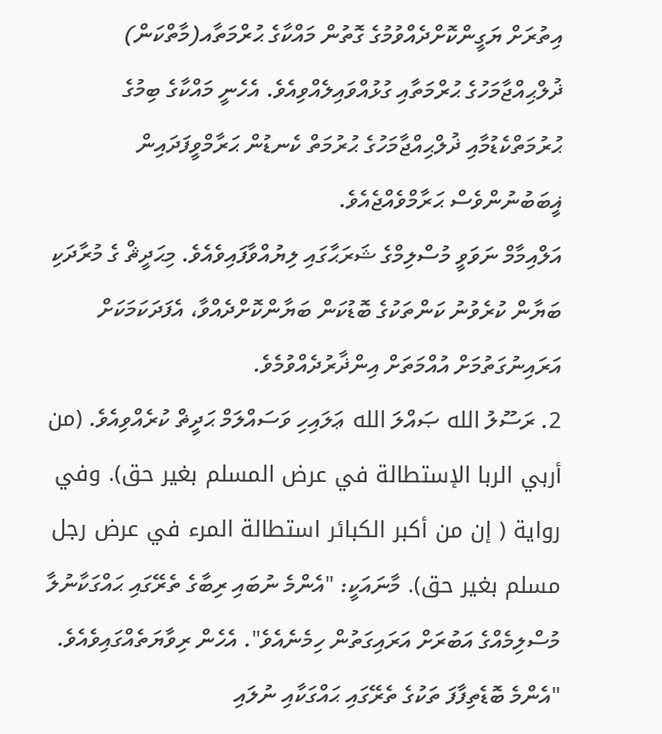އިތުރަށް ޔަގީންކޮށްދެއްވުމުގެ ގޮތުން މައްކާގެ ޙުރްމަތާއ(މާތްކަން) ޛުލްޙިއްޖާމަހުގެ ޙުރްމަތާއި ގުޅުއްވައިލެއްވިއެވެ. އެހެނީ މައްކާގެ ބިމުގެ ޙުރުމަތްކެޑުމާއި ޛުލްޙިއްޖާމަހުގެ ޙުރުމަތް ކެނޑުން ޙަރާމްވީފަދައިން ޣީބަބުނުންވެސް ޙަރާމްވެއްޖެއެވެ.
އަލްއިމާމް ނަވަވީ މުސްލިމްގެ ޝަރަޙާގައި ލިޔުއްވާފައިވެއެވެ. މިޙަދީޘް ގެ މުރާދަކި ބަޔާން ކުރެވުނު ކަންތަކުގެ ބޮޑުކަން ބަޔާންކޮށްދެއްވާ، އެފަދަކަމަކަށް އަރައިނުގަތުމަށް އުއްމަތަށް އިންޛާރުދެއްވުމެވެ.
2. ރަސޫލު الله ޞައްލަ الله ޢަލައިހި ވަސައްލަމް ޙަދީޡް ކުރެއްވިއެވެ. (من أربي الربا الإستطالة في عرض المسلم بغير حق). وفي رواية ( إن من أكبر الكبائر استطالة المرء في عرض رجل مسلم بغير حق). މާނައަކީ: "އެންމެ ނުބައި ރިބާގެ ތެރޭގައި ޙައްގަކާނުލާ މުސްލިމެއްގެ އަބުރަށް އަރައިގަތުން ހިމެނެއެވެ". އެހެން ރިވާޔަތެއްގައިވެއެވެ. "އެންމެ ބޮޑެތިފާފަ ތަކުގެ ތެރޭގައި ޙައްގަކާއި ނުލައި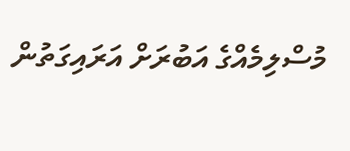މުސްލިމެއްގެ އަބުރަށް އަރައިގަތުން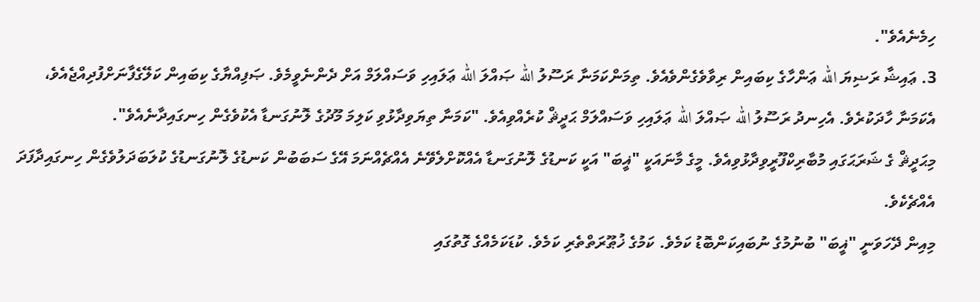ހިމެނެއެވެ".
3. ޢައިޝާ ރަޟިޔަ الله ޢަންހާގެ ކިބައިން ރިވާވެގެންވެއެވެ. ތިމަންކަމަނާ ރަސޫލު الله ޞައްލަ الله ޢަލައިހި ވަސައްލަމް އަށް ދެންނެވީމެވެ. ޞަފިއްޔާގެ ކިބައިން ކަލޭގެފާނަށްފުދިއްޖެއެވެ، އެކަމަނާ ހާދަކުރެވެ. އެހިނދު ރަސޫލު الله ޞައްލަ الله ޢަލައިހި ވަސައްލަމް ޙަދީޘް ކުރެއްވިއެވެ. "ކަމަނާ ތިޔަވިދާޅުވި ކަލިމަ މޫދުގެ ލޮނުގަނޑާ އެކުވެގެން ހިނގައިދާނެއެވެ".
މިޙަދީޘް ގެ ޝަރަޙަގައި މުބާރިކްފޫރީވިދާޅުވިއެވެ. މީގެ މާނައަކީ "ޣީބަ" އަކީ ކަނޑުގެ ލޮނުގަނޑާ އެއްކޮށްލެވޭނެ އެއްޗެއްނަމަ އޭގެ ސަބަބުން ކަނޑުގެ ލޮނުގަނޑުގެ ކުލަބަދަލުވެގެން ހިނގައިދާފަދަ އެއްޗެކެވެ.
މިއިން ދޭހަވަނީ "ޣީބަ" ބުނުމުގެ ނުބައިކަންބޮޑު ކަމެވެ. ކަމުގެ ޚުޠޫރަތްތެރި ކަމެވެ. ކުޑަކަމެއްގެ ގޮތުގައި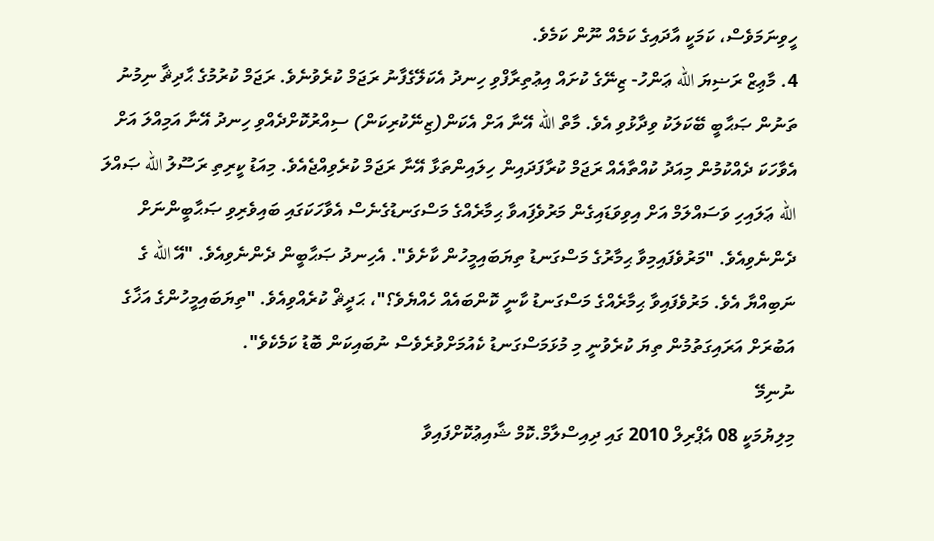ހީވިނަމަވެސް، ކަމަކީ އާދައިގެ ކަމެއް ނޫން ކަމެވެ.
4. މާޢިޒް ރަޟިޔަ الله ޢަންހު- ޒިނޭގެ ކުށައް އިޢުތިރާފްވި ހިނދު އެކަލޭގެފާނު ރަޖަމް ކުރެވުނެވެ. ރަޖަމް ކުރުމުގެ ޙާދިޘާ ނިމުނު ތަނުން ޞަޙާބީ ބޭކަލަކު ވިދާޅުވި އެވެ. މާތް الله އޭނާ އަށް އެކަން(ޒިނޭކުރިކަން) ސިއްރުކޮށްދެއްވި ހިނދު އޭނާ އަމިއްލަ އަށް އެވާހަކަ ދެއްކުމުން މިއަދު ކުއްތާއެއް ރަޖަމް ކުރާފަދައިން ހިލައިންތަޅާ އޭނާ ރަޖަމް ކުރެވިއްޖެއެވެ. މިއަޑު ކީރިތި ރަސޫލު الله ޞައްލަ الله ޢަލައިހި ވަސައްލަމް އަށް އިވިވަޑައިގެން މަރުވެފަިއވާ ޙިމާރެއްގެ މަސްގަނޑުގެނެސް އެވާހަކަގައި ބައިވެރިވި ޞަޙާބީންނަށް ދެންނެވިއެވެ. "މަރުވެފައިމިވާ ޙިމާރުގެ މަސްގަނޑު ތިޔަބައިމީހުން ކާށެވެ". އެހިނދު ޞަޙާބީން ދެންނެވިއެވެ. "އޭ الله ގެ ނަބިއްޔާ އެވެ. މަރުވެފައިވާ ޙިމާރެއްގެ މަސްގަނޑު ކާނީ ކޮންބައެއް ހެއްޔެވެ؟"، ޙަދީޘް ކުރެއްވިއެވެ. "ތިޔަބައިމީހުންގެ އަޚާގެ އަބުރަށް އަރައިގަތުމުން ތިޔަ ކުރެވުނީ މި މުޅަމަސްގަނޑު ކެއުމަށްވުރެވެސް ނުބައިކަން ބޮޑު ކަމެކެވެ".
ނުނިމޭ
މިލިޔުމަކީ 08 އެޕްރިލް 2010 ގައި ދިއިސްލާމް.ކޮމް ޝާއިޢުކޮށްފައިވާ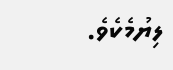ލިޔުމެކެވެ.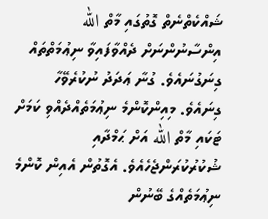ޝައްކެތްނެތް ގޮތުގައި މާތް الله އިންސާނުންނަށް ދެއްވާފައިވާ ނިޢުމަތްތައް ގިނަގުނައެވެ. ގުނާ ޢަދަދު ނުކުރެވޭހާ ގިނައެވެ. މިއިންކޮންމެ ނިޢުމަތެއްދެއްވި ކަމަށް ޓަކައި މާތް الله އަށް ޙަމްދާއި ޝުކުރުކުރަންޖެހެއެވެ. އެގޮތުން އެއިން ކޮންމެ ނިޢުމަތެއްގެ ބޭނުން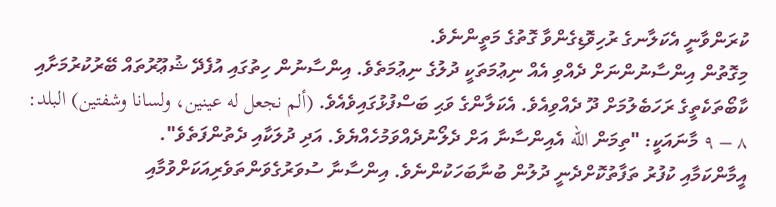ކުރަންވާނީ އެކަލާނގެ ރުހިވޮޑިގެންވާ ގޮތުގެ މަތީންނެވެ.
މިގޮތުން އިންސާނުންނަށް ދެއްވި އެއް ނިޢުމަތަކީ ދުލުގެ ނިޢުމަތެވެ. އިންސާނުން ހިތުގައި އުފެދޭ ޝުޢޫރުތައް ބޭރުކުރުމަށާއި ކާބޯތަކެތީގެ ރަހަބެލުމަށް ދޫ ދެއްވިއެވެ. އެކަލާންގެ ވަޙި ބަސްފުޅުގައިވެއެވެ. (ألم نجعل له عينين، ولسانا وشفتين) البلد: ٨ – ٩ މާނައަކީ: "ތިމަން الله އެއިންސާނާ އަށް ދެލޯނުދެއްވަމުހެއްޔެވެ. އަދި ދުލަކާއި ދެތުންފަތެވެ".
އީމާންކަމާއި ކުފުރު ތަފާތުކޮށްދެނީ ދުލުން ބުނާބަހަކުންނެވެ. އިންސާނާ ސުވަރުގެވަންތަވެރިއަކަށްވުމާއި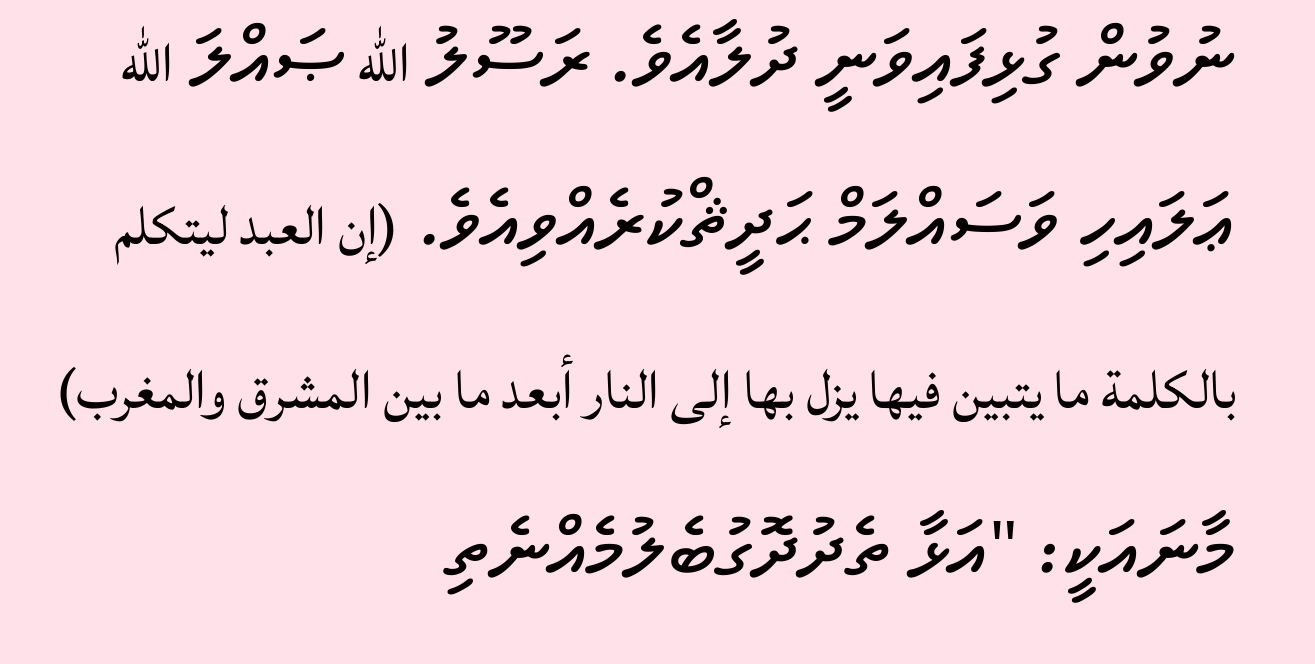ނުވުން ގުޅިފައިވަނީ ދުލާއެވެ. ރަސޫލު الله ޞައްލަ الله ޢަލައިހި ވަސައްލަމް ޙަދީޘްކުރެއްވިއެވެ. (إن العبد ليتكلم بالكلمة ما يتبين فيها يزل بها إلى النار أبعد ما بين المشرق والمغرب) މާނައަކީ: "އަޅާ ތެދުދޮގުބެލުމެއްނެތި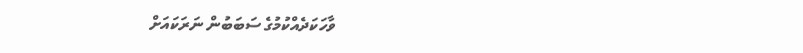ވާހަކަދެއްކުމުގެ ސަބަބުން ނަރަކައަށް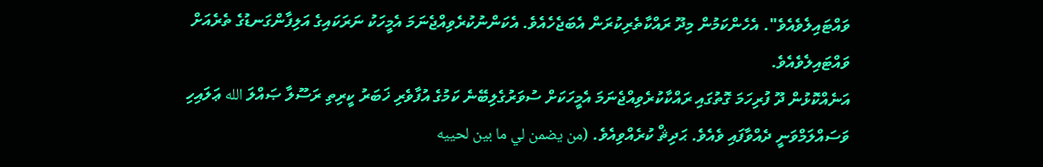ވައްޓައިލެވެއެވެ". އެހެންކަމުން މިދޫ ރައްކާތެރިކުރަން އެބަޖެހެއެވެ. އެކަންނުކުރެވިއްޖެނަމަ އެމީހަކު ނަރަކައިގެ އަލިފާންގަނޑުގެ ތެރެއަށް ވައްޓައިލެވެއެވެ.
އަނެއްކޮޅުން ދޫ ފުރިހަމަ ގޮތުގައި ރައްކާކުރެވިއްޖެނަމަ އެމީހަކަށް ސުވަރުގެލިބޭނެ ކަމުގެ އުފާވެރި ޚަބަރު ކީރިތި ރަސޫލާ ޞައްލަ الله ޢަލައިހި ވަސައްލަމްވަނީ ދެއްވާފައި ވެއެވެ. ޙަދިޘް ކުރެއްވިއެވެ. (من يضمن لي ما بين لحييه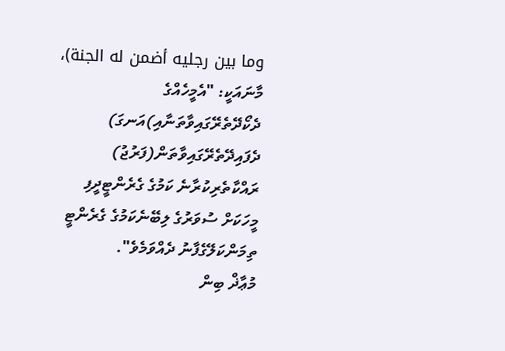وما بين رجليه أضمن له الجنة)، މާނައަކީ: "އެމީހެއްގެ ދެކޯދޭތެރޭގައިވާތަނާއި)އަނގަ) ދެފައިދޭތެރޭގައިވާތަން(ފަރުޖު) ރައްކާތެރިކުރާނެ ކަމުގެ ގެރެންޓީދީފި މީހަކަށް ސުވަރުގެ ލިބޭނެކަމުގެ ގެރެންޓީ ތިމަންކަލޭގެފާނު ދެއްވަމެވެ".
މުޢާޛް ބިން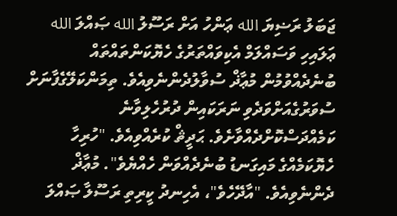ޖަބަލު ރަޟިޔަ الله ޢަންހު އަށް ރަސޫލު الله ޞައްލަ الله ޢަލައިހި ވަސައްލަމް އެކިވައްތަރުގެ ހެޔޮކަންތައްތައް ބުނެދެއްވުމުން މުޢާޛް ސުވާލުދެންނެވިއެވެ. ތިމަންކަލޭގެފާނަށް ސުވަރުގެއަށްވަދެވި ނަރަކައިން ދުރުހެލިވާނެ ކަމެއްދަސްކޮށްދެއްވާށެވެ. ޙަދީޘް ކުރެއްވިއެވެ. "ހުރިހާ ހެޔޮކަމެއްގެ މައިގަނޑު ބުނެދެއްވަން ހެއްޔެވެ". މުޢާޛް ދެންނެވިއެވެ. "އާދޭހެވެ"، އެހިނދު ކީރިތި ރަސޫލާ ޞައްލަ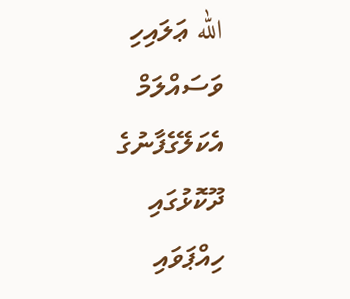الله ޢަލައިހި ވަސައްލަމް އެކަލޭގެފާނުގެ ދޫކޮޅުގައި ހިއްޕަވައި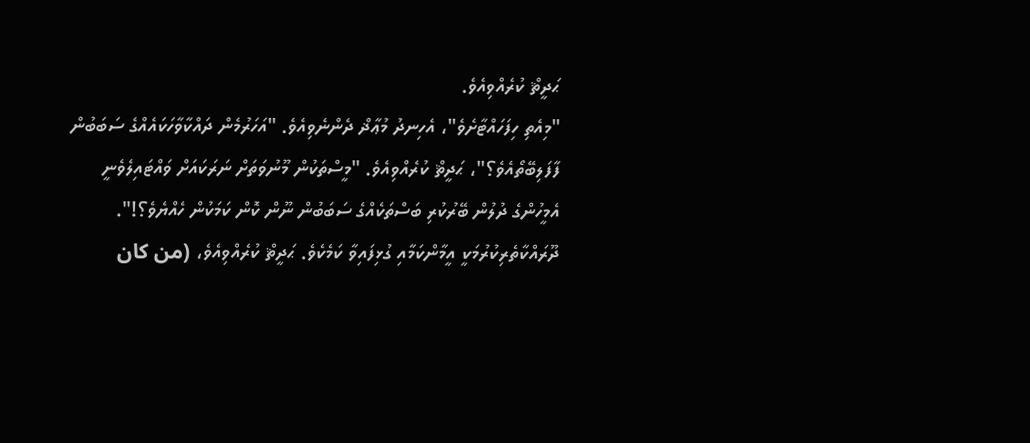ޙަދީޘް ކުރެއްވިއެވެ.
"މިއެތި ހިފަހައްޓާށެވެ"، އެހިނދު މުޢާޛް ދެންނެވިއެވެ. "އަހަރުމެން ދައްކާވާހަކައެއްގެ ސަބަބުން ފާފަލިބޭތޯއެވެ؟"، ޙަދީޘް ކުރެއްވިއެވެ. "މީސްތަކުން މޫނުވަތަށް ނަރަކައަށް ވައްޓައިލެވެނީ އެމީހުންގެ ދުލުން ބޭރުކުރި ބަސްތަކެއްގެ ސަބަބުން ނޫން ކޮން ކަމަކުން ހެއްޔެވެ؟!".
ދޫރައްކާތެރިކުރުމަކީ އީމާންކަމާއި ގުޅިފައިވާ ކަމެކެވެ. ޙަދީޘް ކުރެއްވިއެވެ، (من كان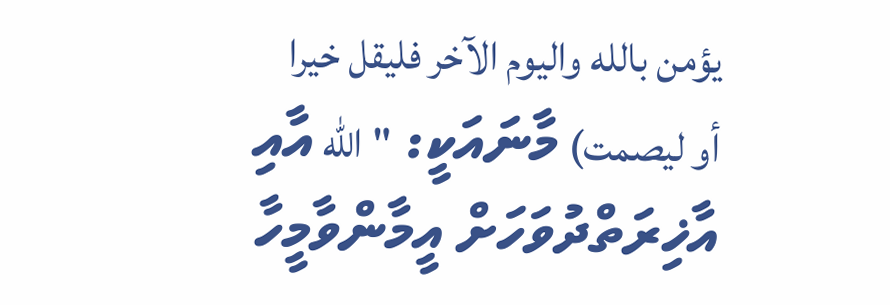يؤمن بالله واليوم الآخر فليقل خيرا أو ليصمت) މާނައަކީ: "الله އާއި އާޚިރަތްދުވަހަށް އީމާންވާމީހާ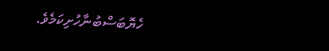ހެޔޮބަސްބުނާހުށިކަމެވެ.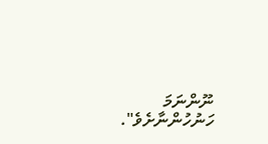ނޫންނަމަ ހަނުހުންނާށެވެ".